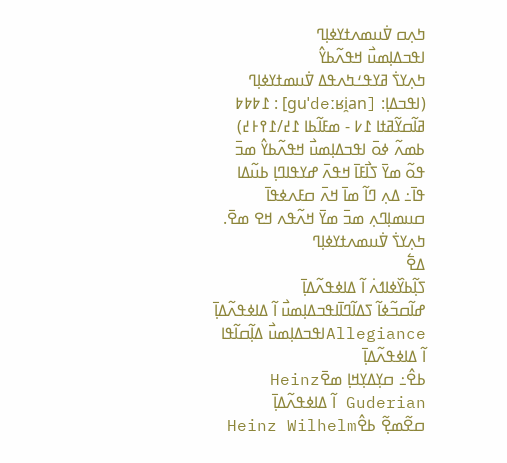ߤߍ߲ߛ ߜ߭ߎߘߍߙߌߦߊ߲ߣ
ߊߟߏߡߊ߲ߘߎ߯ ߞߟߍ߬ߕߌ߮
ߤߍ߲ߌߖ߭ ߥߌߟߑߤߍߟߡ ߜ߭ߎߘߙߌߦߊ߲ߣ (ߊߟߏߡߊ߲: [ɡuˈdeːʁi̯an] : ߁߈߈߈ ߥߊ߬ߛߌ߬ߥߙߊ ߁߇ - ߘߓߊ߬ߕߊ ߁߄/߁߉߅߄) ߕߘߍ߬ ߦߋ߫ ߊߟߏߡߊ߲ߘߎ߯ ߞߟߍ߬ߕߌ߮ ߘߏ߫ ߟߋ߬ ߘߌ߫ ߖߊ߯ߓߊ߫ ߞߟߍ߫ ߝߌߟߊߣߊ߲ ߕߎ߬ߡߊ ߟߊ߫߸ ߡߍ߲ ߣߊ߬ ߘߊ߫ ߞߍ߫ ߛߓߍߦߟߊ߫ ߛߎߘߊ߲ߣߍ߲ ߘߏ߫ ߘߌ߫ ߞߍ߬ߟߍ ߞߐ ߘߐ߫.
ߤߍ߲ߌߖ߭ ߜ߭ߎߘߍߙߌߦߊ߲ߣ
ߡߐ߱
ߖߊ߲߬ߕߌ߰ߦߊߗߍ߭ ߊ߬ ߡߊߦߟߍ߬ߡߊ߲߫
ߝߊ߬ߛߏ߬ߦߊ߬ ߖߡߊ߬ߣߊ߫ߊߟߏߡߊ߲ߘߎ߯ ߊ߬ ߡߊߦߟߍ߬ߡߊ߲߫
Allegianceߊߟߏߡߊ߲ߘߎ߯ ߡߊ߲߬ߛߊ߬ߟߊ ߊ߬ ߡߊߦߟߍ߬ߡߊ߲߫
ߕߐ߮߸ ߛߌ߲ߡߌ߲ߞߊ߲ ߘߐ߫Heinz Guderian ߊ߬ ߡߊߦߟߍ߬ߡߊ߲߫
ߛߐ߬ߘߐ߲߬ ߕߐ߮Heinz Wilhelm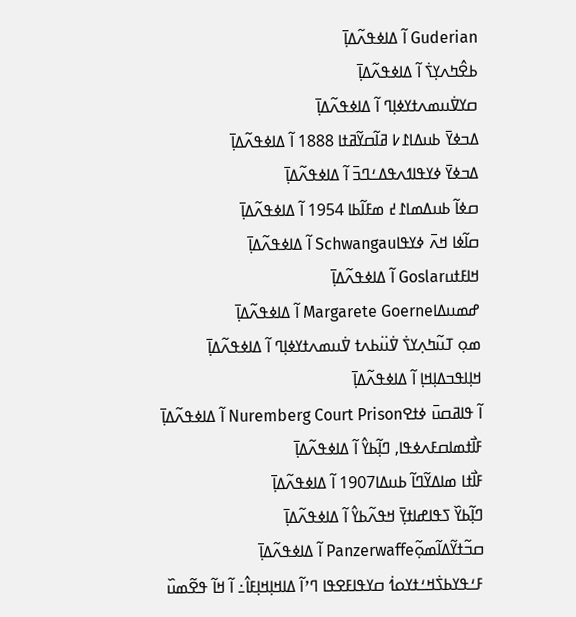Guderian ߊ߬ ߡߊߦߟߍ߬ߡߊ߲߫
ߕߐ߮ߤߍߌ߲ߖ߭ ߊ߬ ߡߊߦߟߍ߬ߡߊ߲߫
ߛߌߜ߭ߎߘߍߙߌߦߊ߲ߣ ߊ߬ ߡߊߦߟߍ߬ߡߊ߲߫
ߡߏߦߌ߫ ߕߎߡߊ߁߇ ߥߊ߬ߛߌ߬ߥߙߊ 1888 ߊ߬ ߡߊߦߟߍ߬ߡߊ߲߫
ߡߏߦߌ߫ ߦߌߟߊߗߍߟߡߑߣߏ߫ ߊ߬ ߡߊߦߟߍ߬ߡߊ߲߫
ߛߦߊ߬ ߕߎߡߘߊ߁߄ ߘߓߊ߬ߕߊ 1954 ߊ߬ ߡߊߦߟߍ߬ߡߊ߲߫
ߛߊ߬ߦߊ ߞߍ߫ ߦߌߟߊSchwangau ߊ߬ ߡߊߦߟߍ߬ߡߊ߲߫
ߞߊߓߙߎGoslar ߊ߬ ߡߊߦߟߍ߬ߡߊ߲߫
ߝߘߎߡߊMargarete Goerne ߊ߬ ߡߊߦߟߍ߬ߡߊ߲߫
ߘߋ߲ ߠߎ߬ߤߍ߲ߌߖ߭ ߜ߭ߎ߳ߕߍߙ ߜ߭ߎߘߍߙߌߦߊ߲ߣ ߊ߬ ߡߊߦߟߍ߬ߡߊ߲߫
ߞߊ߲ߊߟߏߡߊ߲ߞߊ߲ ߊ߬ ߡߊߦߟߍ߬ߡߊ߲߫
ߊ߬ ߟߊߥߛߎ߫ ߦߙߐNuremberg Court Prison ߊ߬ ߡߊߦߟߍ߬ߡߊ߲߫
ߓߊ߯ߙߘߊߛߓߍߦߟߊ, ߣߊ߲߬ߕߌ߮ ߊ߬ ߡߊߦߟߍ߬ߡߊ߲߫
ߓߊ߯ߙߊ ߘߊߡߌ߬ߣߊ߬ ߕߎߡߊ1907 ߊ߬ ߡߊߦߟߍ߬ߡߊ߲߫
ߣߊ߲߬ߕߌ߰ ߖߟߊߝߊߙߌ߲߫ ߞߟߍ߬ߕߌ߮ ߊ߬ ߡߊߦߟߍ߬ߡߊ߲߫
ߛߏ߬ߙߌ߬ߡߊ߬ߘߋ߲߬Panzerwaffe ߊ߬ ߡߊߦߟߍ߬ߡߊ߲߫
ߓߑߟߌߕߖ߭ߞߑߙߌߋߗ߭ ߛߌߟߊߓߐߟߊ ߣߴߊ߬ ߡߊߞߊ߲ߞߊ߲ߓߊ߮߸ ߊ߬ ߞߊ߬ ߟߐ߬ߘߎ߰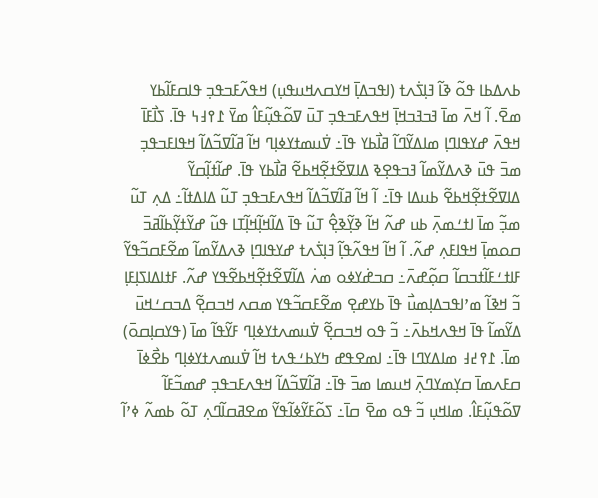ߕߍߡߕߊ ߟߋ߬ ߢߊ߬ ߔߊ߲ߖ߭ߍߙ (ߊߟߏߡߊ߲߫ ߞߌߛߍߞߎߟߎ߲) ߞߟߍ߬ߓߏߟߏ߲ ߟߊߛߓߊ߬ߕߌ ߘߐ߫. ߊ߬ ߞߍ߫ ߘߊ߫ ߔߏߔߏߞߊ߲߫ ߞߟߍߓߏߟߏ߲ ߠߎ߫ ߜߋ߬ߟߎ߲߬ߓߊ߮ ߘߌ߫ ߁߉߃߆ ߟߊ߫. ߖߊ߯ߓߊ߫ ߞߟߍ߫ ߝߌߟߊߣߊ߲ ߘߊߡߌ߬ߣߊ߬ ߥߊ߯ߕߌ ߟߊ߫߸ ߜ߭ߎߘߙߌߦߊ߲ߣ ߞߊ߬ ߥߊ߬ߜߏ߬ߡߊ߬ ߞߟߊߓߏߟߏ߲ ߘߏ߫ ߟߎ߫ ߢߍߡߌ߬ߘߊ߬ ߔߏߟߐ߲ߢ ߡߊߜߐ߬ߙߐ߲߬ߞߕߐ߬ ߥߊ߯ߕߌ ߟߊ߫. ߝߊ߬ߙߊ߲߬ߛߌ߬ ߡߊߜߐ߬ߙߐ߲߬ߞߕߐ߬ ߕߎߡߊ ߟߊ߫߸ ߊ߬ ߞߊ߬ ߥߊ߬ߜߏ߬ߡߊ߬ ߞߟߍߓߏߟߏ߲ ߠߎ߬ ߡߊߡߙߊ߬߸ ߡߍ߲ ߠߎ߬ ߘߏ߲߬ ߘߊ߫ ߊߙߑߘߍ߲߫ ߕߎ ߝߍ߬ ߞߊ߬ ߢߌ߲߬ߢߐ߲߮ ߠߎ߬ ߟߊ߫ ߡߊ߬ߞߊ߲߬ߞߊ߲߬ߠߊ ߟߎ߬ ߝߌ߬ߙߌ߲߬ߕߊ߬ߥߏ߫ ߛߋߘߊ߲߫ ߞߟߊߓߍ߲ ߝߍ߬. ߊ߬ ߞߊ߬ ߞߟߍ߬ߟߊ߲߬ ߔߊ߲ߖ߭ߍߙ ߝߌߟߊߣߊ߲ ߢߍߡߌ߬ߘߊ߬ ߘߐ߬ߓߛߏ߬ߟߌ߬ ߓߊߙߑߓߊ߬ߙߏߛߊ߬ ߛߋ߲߬ߝߍ߫߸ ߛߏߝ߭ߌߦߋ ߘߍ߭ ߡߊ߬ߜߐ߬ߙߐ߲߬ߞߕߐ߬ߟߌ ߝߍ߬. ߓߙߊߡߊߖߊ߲ߓߊ߲ ߏ߬ ߞߢߊ߬ ߘߴߊߟߏߡߊ߲ߘߎ߯ ߟߊ߫ ߕߌߝߐ߲ ߘߐ߬ߓߛߏ߬ߟߌ ߘߛߍ ߞߏߛߐ߲߬ ߡߏߛߑߞߎ߫ ߡߌ߬ߘߊ߬ ߟߊ߫ ߞߟߍߞߕߍ߫߸ ߏ߬ ߟߋ ߞߏߛߐ߲߬ ߜ߭ߎߘߍߙߌߦߊ߲ߣ ߓߌ߬ߟߊ߬ ߘߊ߫ (ߟߌߛߊ߲ߛߋ߫) ߘߊ߫. ߁߉߄߃ ߘߊߡߌߣߊ ߟߊ߫߸ ߊߘߐߟߝ ߤߌߕߑߟߍߙ ߞߊ߬ ߜ߭ߎߘߍߙߌߦߊ߲ߣ ߕߐ߯ߦߊ߫ ߛߓߍߘߊ߫ ߛߌ߲ߘߌߣߍ߲߫ ߞߎߘߊ ߘߏ߫ ߟߊ߫߸ ߥߊ߬ߜߏ߬ߡߊ߬ ߞߟߍߓߏߟߏ߲ ߝߘߏ߬ߓߊ߬ ߜߋ߬ߟߎ߲߬ߓߊ߮. ߘߊߞߎ߲ ߏ߬ ߟߋ ߘߐ߫ ߛߊ߫߸ ߖߋ߬ߓߌ߬ߦߊ߬ߟߌ߬ ߘߐߥߛߊ߬ߣߍ߲ ߠߋ߬ ߕߘߍ߬ ߦߴߊ߬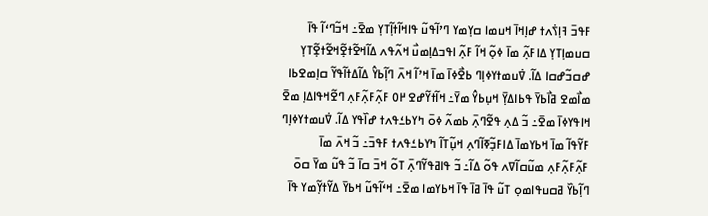ߓߟߏ߫ ߔߊ߲ߖ߭ߍߙ ߝߊ߲ߞߊ߫ ߞߎߘߊ ߛߌ߲ߘߌ ߣߴߊ߬ߟߎ߬ ߟߊߞߊ߬ߙߊ߲߬ߠߌ߲ ߘߐ߫߸ ߞߏ߬ߣߵߊ߬ ߟߊ߫ ߛߎߘߊ߲ߠߌ߲ ߡߊߓߍ߲߬ ߘߊ߫ ߦߋ߲߬ ߞߊ߬ ߓߍ߲߬ ߊߟߏߡߊ߲ߘߎ߯ ߞߍ߬ߟߍ ߡߊ߬ߞߐ߬ߙߐ߲߬ߞߐ߬ߙߐ߲߬ߠߌ߲ ߝߛߏ߬ߝߛߊ ߡߊ߬. ߜ߭ߎߘߙߌߦߊ߲ߣ ߕߐ߯ߦߊ߫ ߘߊ߫ ߞߴߊ߬ ߞߍ߫ ߣߊ߲߬ߕߌ߮ ߡߊ߬ߡߙߊ߬ߟߌ߬ ߛߊ߲ߘߐߕߊ ߘߊ߯ߘߐ ߥߊ߯ߕߌ߫ ߟߕߊߡߌ߲߫ ߞߎ߲ߕߌ߮ ߘߌ߫߸ ߞߊ߬ߙߌ߬ߝߐ ߂߀ ߓߍ߲߬ߓߍ߲߬ߓߍ߲ ߣߐ߬ߞߟߊߡߊ߲ ߘߐ߫ ߞߊߟߌߦߊ߫ ߘߐ߫߸ ߏ߬ ߡߍ߲ ߟߐ߬ߣߍ߲߫ ߕߘߍ߬ ߦߋ߫ ߤߌߕߑߟߍߙ ߝߊ߰ߟߌ ߡߊ߬. ߜ߭ߎߘߙߌߦߊ߲ߣ ߓߌ߬ߟߊ߬ ߘߊ߫ ߞߕߌߘߊ߫ ߡߊߓߏ߲߬ߧߊ߬ߣߍ߲ ߞߎ߲߬ߠߊ߬ ߤߌߕߑߟߍߙ ߓߟߏ߫߸ ߏ߬ ߞߍ߫ ߘߊ߫ ߓߍ߲߬ߓߍ߲߬ߓߍ߲ ߘߎ߬ߛߊ߬ߜߍ ߟߋ߬ ߡߊ߬߸ ߏ߬ ߟߊߥߟߌ߬ߣߍ߲߫ ߠߋ߬ ߞߏ߫ ߛߊ߫ ߏ߬ ߟߎ߬ ߘߌ߫ ߛߋ߫ ߣߊ߲߬ߕߌ߰ ߥߛߎߟߊߘߋ߲ ߠߎ߬ ߟߊ߫ ߥߊ߫ ߟߊ߫ ߞߕߌߘߊ ߘߐ߫߸ ߞߵߊ߬ߟߎ߬ ߞߕߌ߫ ߡߌ߬ߙߌ߲߬ߘߌ ߟߊ߫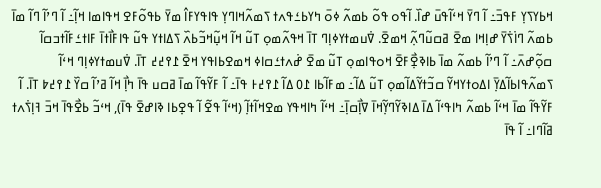ߞߕߌߖߌ߲ ߓߟߏ߫߸ ߊ߬ ߣߌ߫ ߞߵߊ߬ߟߎ߫ ߝߊ߰. ߊ߬ߟߋ ߟߋ߬ ߕߘߍ߬ ߦߋ߫ ߤߌߕߑߟߍߙ ߖߘߍ߬ߞߊߣߌ߲ ߟߊߟߌߓߊ߮ ߘߌ߫ ߕߟߋ߬ߓߐ ߞߟߊߘߊ ߞߊ߲߬߸ ߊ߬ ߣߴߊ߬ ߣߊ߬ ߘߊ߫ ߕߘߍ߬ ߣߊ߭ߖ߭ߌ߫ ߝߊ߲ߞߊ ߘߐ߫ ߥߛߎ߬ߣߍ߲߬ ߞߘߐ߫. ߜ߭ߎߘߙߌߦߊ߲ߣ ߠߊ߫ ߞߟߍ߬ߘߋ߲ ߠߎ߬ ߞߊ߬ ߞߎ߲߬ߞߏ߬ߕߍ߰ ߖߡߊߙߌ ߟߎ߬ ߟߊߓߊ߯ߙߊ߫ ߓߊߙߑߓߊ߬ߙߏߛߊ߬ ߛߋ߲߬ߝߍ߫߸ ߊ߬ ߣߴߊ߬ ߕߘߍ߬ ߘߊ߫ ߕߊߢߐ߲߯ߓߐ߫ ߞߋߟߊߘߋ߲ ߠߎ߬ ߘߐ߫ ߝ߭ߍߙߑߛߊߦ ߞߘߐߕߊߟߌ ߞߐ߫ ߁߉߄߄ ߠߊ߫. ߜ߭ߎߘߙߌߦߊ߲ߣ ߞߵߊ߬ ߖߘߍ߬ߟߊߕߊ߬ߡߌ߲߫ ߊߡߋߙߌߞߌ߬ ߛߏ߬ߙߌ߬ߡߊ߬ߘߋ߲ ߠߎ߬ ߡߊ߬߸ ߘߓߊ߬ߕߊ ߁߀ ߡߊ߬ ߁߉߄߅ ߟߊ߫߸ ߊ߬ ߓߌ߬ߟߊ߬ ߘߊ߫ ߥߛߎ ߟߊ߫ ߤߊ߲߯ ߞߊ߬ ߥߴߊ߬ ߛߌ߰ ߁߉߄߈ ߠߊ߫. ߊ߬ ߓߌ߬ߟߊ߬ ߘߊ߫ ߞߵߊ߬ ߕߘߍ߬ ߤߊߟߵߊ߬ ߡߊ߫ ߡߊߢߌ߬ߣߌ߲߬ߞߊ߫ ߜߊ߲߯ߛߊ߲߫߸ ߞߵߊ߬ ߤߊߞߟߌ ߘߐߞߊ߬ߙߊ߲߬ (ߞߵߊ߬ ߟߐ߬ ߊ߬ ߟߐ߲ߕߊ ߢߊߝߐ߫ ߟߊ߫), ߞߵߏ߬ ߕߐ߯ߟߊ߫ ߞߏ߫ ߔߊ߲ߖ߭ߍߙ ߥߊ߬ߣߊ߸ ߊ߬ ߟߊ߫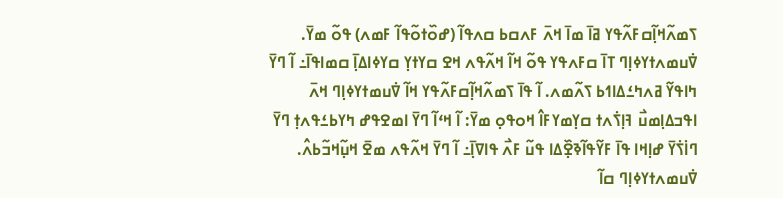ߖߘߍ߬ߞߊ߲߬ߛߓߍ߬ߟߌ ߥߊ߫ ߘߊ߫ ߞߍ߫ ߓߍߛߕ ߛߍߟߊ߬ (ߝߋ߰ߙߋ߬ߟߊ߬ ߓߘߍ) ߟߋ߬ ߘߌ߫. ߜ߭ߎߘߍߙߌߦߊ߲ߣ ߠߊ߫ ߛߓߍߟߌ ߟߋ߬ ߞߊ߬ ߞߍ߬ߟߍ ߞߐ ߛߌߙߌ߲ ߛߌߦߊߡߊ߲߫ ߛߘߊߟߊ߫߸ ߊ߬ ߣߌ߫ ߤߊߟߌ߬ ߥߍߤߑߡߊߗߕ ߖߍ߬ߘߍ. ߊ߬ ߟߊ߫ ߖߘߍ߬ߞߊ߲߬ߛߓߍ߬ߟߌ ߞߊ߬ ߜ߭ߎߘߙߌߦߊ߲ߣ ߞߍ߫ ߊߟߏߡߊ߲ߘߎ߯ ߔߊ߲ߖ߭ߍߙ ߛߌ߲ߘߌߓߊ߮ ߞߋߟߋ߲ ߘߌ߫: ߊ߬ ߞߵߊ߬ ߣߌ߫ ߊߘߐߟߝ ߤߌߕߑߟߍߙ߲ ߣߌ߫ ߣߊ߭ߖ߭ߌ߫ ߝߊ߲ߞߊ ߟߊ߫ ߓߌ߬ߟߊ߬ߢߐ߲߰ߡߊ ߟߎ߬ ߓߍ߯ ߟߊߜߊ߲߫߸ ߊ߬ ߣߌ߫ ߞߍ߬ߟߍ ߘߐ߫ ߞߎ߲߬ߞߏ߬ߕߍ߮. ߜ߭ߎߘߍߙߌߦߊ߲ߣ ߛߊ߬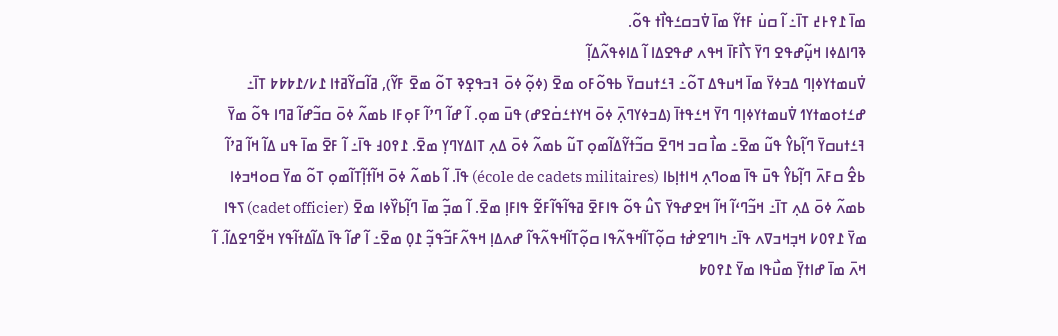ߘߊ߫ ߁߉߅߄ ߠߊ߫߸ ߊ߬ ߛߎ߭ ߓߙߌ߬ ߘߊ߫ ߜ߭ߏߛߑߟߊ߯ߙ ߟߋ߬.
ߢߣߊߡߦߊ ߞߎ߲߬ߝߟߐ ߣߌ߫ ߖߊ߯ߓߊ߫ ߞߟߍ ߝߟߐߡߊ ߊ߬ ߡߊߦߟߍ߬ߡߊ߲߬
ߜ߭ߎߘߙߌߦߊ߲ߣ ߡߏߦߌ߫ ߘߊ߫ ߞߎߟߡ ߠߋ߬߸ ߔߑߙߎߛߌ߫ ߕߟߋ߬ߓߋ ߘߐ߫ (ߦߋ߲߬ ߦߋ߫ ߔߏߟߐ߲ߢ ߠߋ߬ ߘߐ߫ ߓߌ߬), ߥߊ߬ߛߌ߬ߥߙߊ ߁߇/߁߈߈߈ ߠߊ߫߸ ߝߑߙߋߘߙߌߗ ߜ߭ߎߘߙߌߦߊ߲ߣ ߣߌ߫ ߞߑߟߙߊ߫ (ߡߏߦߌߣߍ߲߫ ߦߋ߫ ߞߌߙߑߛ߭ߐߝ) ߟߎ߫ ߘߋ߲. ߊ߬ ߝߊ߬ ߣߴߊ߬ ߓߋ߲ߓߊ ߕߘߍ߬ ߦߋ߫ ߛߏ߬ߝߊ߬ ߥߣߊ ߟߋ߬ ߘߌ߫ ߔߑߙߎߛߌ߫ ߣߊ߲߬ߕߌ߮ ߟߎ߬ ߘߐ߫߸ ߘߊ߯ ߛߏ ߞߣߐ߫ ߛߏ߬ߙߌ߬ߡߊ߬ߘߋ߲ ߠߎ߬ ߕߘߍ߬ ߦߋ߫ ߡߍ߲ ߠߊߡߌߣߌ߲ ߘߐ߫. ߁߉߀߃ ߟߊ߫߸ ߊ߬ ߓߐ߫ ߘߊ߫ ߟߎ ߡߊ߬ ߞߊ߬ ߥߴߊ߬ ߕߐ߮ ߛߓߍ߫ ߣߊ߲߬ߕߌ߮ ߟߎ߫ ߟߊ߫ ߘߋߣߍ߲ ߞߊߙߊ߲ߕߊ (école de cadets militaires) ߟߊ߫. ߊ߬ ߕߘߍ߬ ߦߋ߫ ߞߊ߬ߙߊ߲߬ߠߊ߬ߘߋ߲ ߠߋ߬ ߘߌ߫ ߛߋߞߏߦߊ ߕߘߍ߬ ߦߋ߫ ߡߍ߲ ߠߊ߫߸ ߞߏ߬ߣߵߊ߬ ߞߊ߬ ߞߐߝߟߌ߫ ߖߎ߮ ߟߋ߬ ߟߊߓߐ߫ ߥߟߊ߬ߟߊ߬ߓߐ߬ ߟߊߓߊ߲ ߘߐ߫. ߊ߬ ߘߏ߲߬ ߘߊ߫ ߣߊ߲߬ߕߌ߰ߦߊ ߘߐ߫ (cadet officier) ߖߟߊ ߘߌ߫ ߁߉߀߇ ߞߏ߲ߞߏߜߍ ߟߊ߫߸ ߤߊߣߐߝ߭ߙ ߛߋ߲߬ߠߊ߬ߞߟߍ߬ߟߊ ߛߋ߲߬ߠߊ߬ߞߟߍ߬ߟߊ߬ ߝߍߡߊ߲ ߞߟߍ߬ߓߏ߬ߟߏ߲߬ ߁߀߲ ߘߐ߫߸ ߊ߬ ߝߊ߬ ߟߊ߫ ߡߊ߬ߡߙߊ߬ߟߌ ߞߐ߬ߣߐߡߊ߬. ߊ߬ ߞߍ߫ ߘߊ߫ ߝߊߙߌ߲߫ ߘߎ߯ߟߊ ߘߌ߫ ߁߉߀߈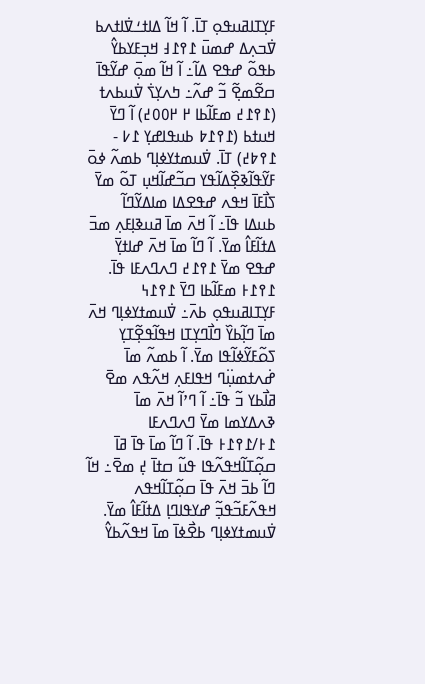ߓߌ߲ߠߊߥߎߟߋ߲ ߠߊ߫. ߊ߬ ߞߊ߬ ߡߊߙߑߜ߭ߊߙߍߕ ߜ߭ߏߍ߲ߡ ߝߘߎ߫ ߁߉߁߃ ߞߏ߲ߓߌߕߌ߮ ߕߟߋ߬ ߝߟߐ ߡߊ߬߸ ߊ߬ ߞߊ߬ ߘߋ߲߫ ߝߌ߬ߟߊ߫ ߛߐ߬ߘߐ߲߬ ߏ߬ ߝߍ߬߸ ߤߍߌ߲ߖ߭ ߜ߭ߎߕߍߙ (߁߉߁߄ ߘߓߊ߬ߕߊ ߂ ߂߀߀߄) ߊ߬ ߣߌ߫ ߞߎߙߕ (߁߉߁߈ ߕߎߟߊߝߌ߲ ߁߇ - ߁߉߈߄) ߠߊ߫. ߜ߭ߎߘߙߌߦߊ߲ߣ ߕߘߍ߬ ߦߋ߫ ߓߌ߬ߟߊ߬ߢߐ߲߰ߡߊ߬ߟߌ ߛߏ߬ߝߊ߬ߞߎ߲ ߠߋ߬ ߘߌ߫ ߖߊ߯ߓߊ߫ ߞߟߍ ߝߟߐߡߊ ߘߊߡߌ߬ߣߊ߬ ߕߎߡߊ ߟߊ߫߸ ߊ߬ ߞߍ߫ ߘߊ߫ ߥߎߢߊ߲ߓߍ߲ ߘߏ߫ ߡߙߊ߬ߓߊ߮ ߘߌ߫. ߊ߬ ߣߊ߬ ߘߊ߫ ߞߍ߫ ߝߊߙߌ߲߫ ߝߟߐ ߘߌ߫ ߁߉߁߄ ߣߍߣߍߓߊ ߟߊ߫. ߁߉߁߅ ߘߓߊ߬ߕߊ ߣߌ߫ ߁߉߁߆ ߓߌ߲ߠߊߥߎߟߋ߲ ߕߍ߫߸ ߜ߭ߎߘߙߌߦߊ߲ߣ ߞߍ߫ ߘߊ߫ ߣߊ߲߬ߕߌ߰ ߣߊ߯ߣߌ߲ߠߊ ߞߟߊ߬ߟߐ߲߬ߠߌ߲ ߖߋ߬ߓߌ߬ߦߊ߬ߟߊ ߘߌ߫. ߊ߬ ߕߘߍ߬ ߘߊ߫ ߝ߭ߍߙߘߎ߲߳ߣ ߞߟߊߓߍ߲ ߞߍ߬ߟߍ ߘߐ߫ ߥߊ߯ߕߌ ߏ߬ ߟߊ߫߸ ߊ߬ ߣߴߊ߬ ߞߍ߫ ߘߊ߫ ߢߍߡߌߘߊ ߘߌ߫ ߣߍߣߍߓߊ ߁߅/߁߉߁߅ ߟߊ߫. ߊ߬ ߣߊ߬ ߘߊ߫ ߟߊ߫ ߥߊ߫ ߛߋ߲߬ߠߊ߬ߞߟߍ߬ߟߊ ߟߎ߬ ߛߙߊ߫ ߄߲ ߘߐ߫߸ ߞߊ߬ ߣߊ߬ ߕߏ߫ ߞߍ߫ ߟߊ߫ ߛߋ߲߬ߠߊ߬ߞߟߍ ߞߟߍ߬ߓߏ߬ߟߏ߲߬ ߝߌߟߊߣߊ߲ ߡߙߊ߬ߓߊ߮ ߘߌ߫. ߜ߭ߎߘߙߌߦߊ߲ߣ ߕߐ߯ߦߊ߫ ߘߊ߫ ߞߟߍ߬ߕߌ߮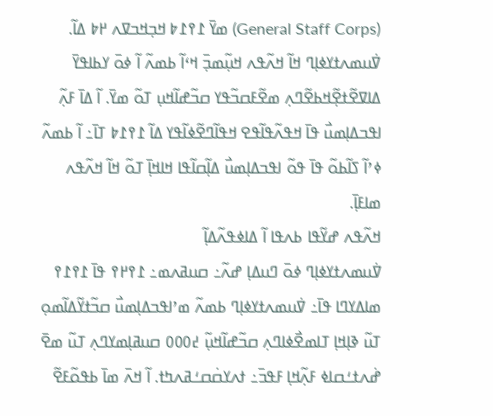(General Staff Corps) ߘߌ߫ ߁߉߁߈ ߞߏ߲ߞߏߜߍ ߂߈ ߡߊ߬. ߜ߭ߎߘߍߙߌߦߊ߲ߣ ߞߊ߬ ߞߍ߬ߟߍ ߞߎ߲߬ߘߏ߲߫ ߞߵߊ߬ ߕߘߍ߬ ߊ߬ ߦߋ߫ ߌߕߊߟߌ߫ ߡߊߜߐ߬ߙߐ߲߬ߞߕߐ߬ߣߍ߲ ߘߐ߬ߓߛߏ߬ߟߌ ߛߏ߬ߝߊ߬ߞߎ߲ ߠߋ߬ ߘߌ߫. ߊ߬ ߡߊ߫ ߓߍ߲߬ ߊߟߏߡߊ߲ߘߎ߯ ߟߊ߫ ߞߟߍ߬ߟߊ߬ߟߐ ߞߟߊ߬ߣߐ߬ߦߊ߬ߟߌ ߡߊ߬ ߁߉߁߈ ߠߊ߫߸ ߊ߬ ߕߘߍ߬ ߦߴߊ߬ ߖߊ߬ߕߋ߬ ߟߊ߫ ߟߋ߬ ߊߟߏߡߊ߲ߘߎ߯ ߡߊ߲߬ߛߊ߬ߟߊ ߞߊߞߊ߲߫ ߠߋ߬ ߞߊ߬ ߞߍ߬ߟߍ ߘߊߓߊ߲߫.
ߞߍ߬ߟߍ ߝߌ߬ߟߊ ߕߍߟߊ ߊ߬ ߡߊߦߟߍ߬ߡߊ߲߬
ߜ߭ߎߘߍߙߌߦߊ߲ߣ ߦߋ߫ ߣߎߡߊ߲ ߝߍ߬߸ ߛߎߥߍߘ߸ ߁߉߂߉ ߟߊ߫ ߁߉߁߉ ߘߊߡߌߣߊ ߟߊ߫߸ ߜ߭ߎߘߍߙߌߦߊ߲ߣ ߕߘߍ߬ ߘߴߊߟߏߡߊ߲ߘߎ߯ ߛߏ߬ߙߌ߬ߡߊ߬ߘߋ߲ ߠߎ߬ ߢߊ߲ߞߊ߲ ߠߊߘߐ߯ߦߊߣߍ߲ ߛߏ߬ߝߊ߬ߞߎ߲߬ ߄߀߀߀ ߛߎߥߊ߲ߘߌߣߍ߲ ߠߎ߬ ߘߐ߫ ߝ߭ߍߙߑߛߊߦ ߓߍ߲߬ߞߊ߲ ߓߟߏ߫߸ ߙߍߌߛ߭ߛߑߥߍߤߙ. ߊ߬ ߞߍ߫ ߘߊ߫ ߕߟߋ߬ߓߐ߬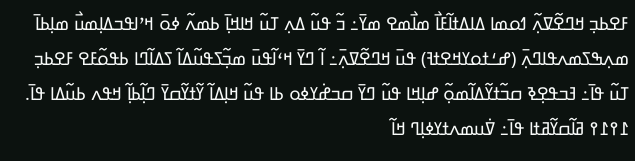ߓߐߕߏ߲ ߞߣߐ߬ߜߍ߲߬ ߗߋߘߊ ߡߊߡߙߊ߬ߓߊ߯ ߘߊ߯ߘߐ ߘߌ߫߸ ߏ߬ ߟߎ߬ ߡߍ߲ ߠߎ߬ ߞߊߞߊ߲߫ ߕߘߍ߬ ߦߋ߫ ߞߴߊߟߏߡߊ߲ߘߎ߯ ߘߊ߲ߕߊ߫ ߘߍ߲ߒߖߘߍߟߊߣߍ߲߫ (ߝߑߙߋߌߞߐߙߔ) ߟߎ߫ ߞߣߐ߬ߜߍ߲߫߸ ߊ߬ ߣߌ߫ ߞߵߊ߬ߟߎ߫ ߘߏ߲߬ߖߟߎ߬ߡߊ߬ ߖߡߊ߬ߣߊ ߕߟߋ߬ߓߐ ߓߐߕߏ߲ ߠߎ߬ ߟߊ߫߸ ߔߏߟߐ߲ߢ ߛߏ߬ߙߌ߬ߡߊ߬ߘߋ߲߬ ߝߊ߲ߞߊ ߟߎ߬ ߣߌ߫ ߛߏߝ߭ߌߦߋ ߕߊ ߟߎ߬ ߞߊ߲ߡߊ߬ ߌ߬ߙߌ߬ߛߌ߫ ߣߊ߲߬ߕߊ߲߬ ߞߟߍ ߕߎ߬ߡߊ ߟߊ߫. ߁߉߁߉ ߥߊ߬ߛߌ߬ߥߙߊ ߟߊ߫߸ ߜ߭ߎߘߍߙߌߦߊ߲ߣ ߞߊ߬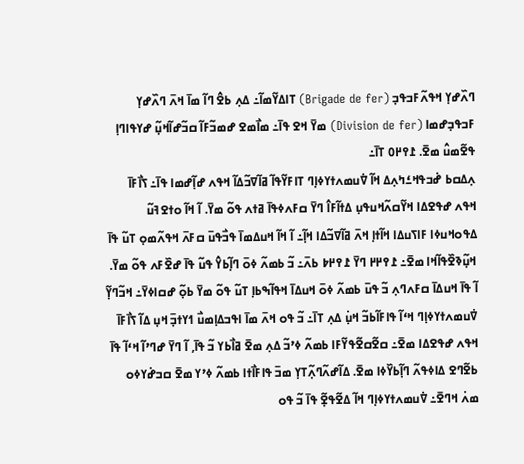ߣߍ߰ߝߌ߲ ߞߟߍ߬ߓߏߟߏ߲ (Brigade de fer) ߠߊߡߌ߬ߘߊ߬߸ ߡߍ߲ ߕߐ߮ ߣߊ߬ ߘߊ߫ ߞߍ߫ ߣߍ߰ߝߌ߲ ߓߏߟߏ߲ߝߘߊ (Division de fer) ߘߌ߫ ߞߐ ߟߊ߫߸ ߘߊ߯ߘߐ ߝߘߏ߬ߓߊ߬ ߛߏ߬ߝߊ߬ߞߎ߲߬ ߝߌߟߊߣߊ߲ ߟߐ߬ߘߎ߮ ߘߐ߫. ߁߉߂߀ ߠߊ߫߸
ߍ߲ߡߛߕ ߝ߭ߏߟߞߑߤߍ߲ߡ ߞߊ߬ ߜ߭ߎߘߍߙߌߦߊ߲ߣ ߠߊߓߌ߬ߟߊ߬ ߥߊ߬ߜߏ߬ߡߊ߬ ߞߟߍ ߝߊ߲߬ߝߘߊ ߟߊ߫߸ ߖߊ߯ߓߊ߫ ߞߟߍ ߝߟߐߡߊ ߞߌ߬ߛߍ߬ߞߎߟߎ߲ ߡߙߊ߬ߓߊ߮ ߣߌ߫ ߛߓߍߦߟߊ߫ ߥߙߍ ߟߋ߬ ߘߌ߫. ߊ߬ ߞߊ߬ ߋߙߐߔߎ߬ ߡߟߋߞߎߦߊ ߓߊߖߎߡߊ ߞߊ߬ߙߊ߲ ߞߍ߫ ߥߊ߬ߜߏ߬ߡߊ ߞߊ߲߬߸ ߊ߬ ߞߊ߬ ߞߎߡߘߊ߫ ߟߏ߯ߟߎ߫ ߛߓߍ߫ ߞߟߍ߬ߘߋ߲ ߠߎ߬ ߟߊ߫ ߞߎ߲߬ߢߐ߰ߟߊ߬ߞߊ ߘߐ߫߸ ߁߉߂߂ ߣߌ߫ ߁߉߂߈ ߕߍ߫߸ ߏ߬ ߕߘߍ߬ ߦߋ߫ ߣߊ߲߬ߕߌ߮ ߟߎ߬ ߟߊ߫ ߝߐ߰ߓߍ ߟߋ߬ ߘߌ߫. ߊ߬ ߟߊ߫ ߞߎߡߊ߫ ߛߓߍߣߍ߲ ߏ߬ ߟߎ߫ ߕߘߍ߬ ߦߋ߫ ߞߎߡߊ߫ ߞߟߊ߬ߒߕߊ߲ ߠߎ߬ ߟߋ߬ ߘߌ߫ ߕߋ߲߬ ߝߛߊߦߌ߫߸ ߞߏ߬ߣߌ߲߬ ߜ߭ߎߘߍߙߌߦߊ߲ߣ ߞߵߊ߬ ߟߊߓߊ߬ߕߏ߬ ߞߎ߲߭ ߡߍ߲ ߠߊ߫߸ ߏ߬ ߟߋ ߞߍ߫ ߘߊ߫ ߊߟߏߡߊ߲ߘߎ߯ ߗߌߙߏ߲߫ ߞߎ߲ ߡߊ߬ ߖߊ߯ߓߊ߫ ߞߟߍ ߝߟߐߡߊ ߘߐ߫߸ ߛߐ߬ߛߐ߬ߟߌ߬ߓߊ ߕߘߍ߬ ߦߴߏ߬ ߡߍ߲ ߘߐ߫ ߥߊ߯ߕߌ ߏ߬ ߟߊ߫, ߊ߬ ߣߌ߫ ߝߣߴߊ߬ ߞߵߊ߬ ߟߊ߫ ߕߐ߬ߣߐ ߡߊߦߟߍ߬ ߣߊ߲߬ߕߌ߰ߦߊ ߘߐ߫. ߡߊ߬ߝߍ߬ߣߍ߲߬ߠߌ߲ ߘߏ߫ ߟߊߓߊ߯ߙߊ ߕߘߍ߬ ߦߴߌ ߘߐ߫ ߛߏߝ߭ߌߦߋ ߘߍ߭ ߞߣߐ߫߸ ߜ߭ߎߘߍߙߌߦߊ߲ߣ ߞߊ߬ ߡߐ߬ߟߐ߲߬ ߟߊ߫ ߏ߬ ߟߋ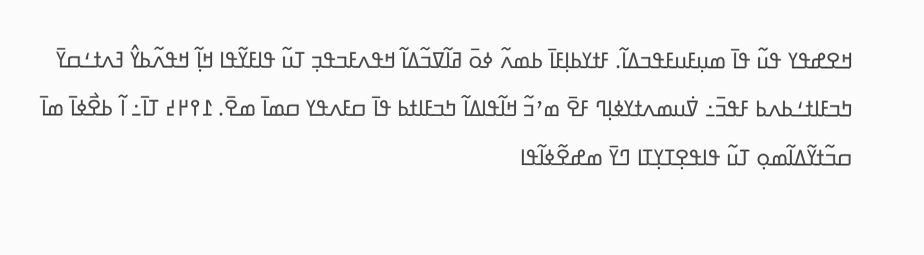ߞߐߝߟߌ ߟߎ߬ ߟߊ߫ ߘߎ߲ߓߎߓߟߏߡߊ߬. ߓߙߌߕߊ߲ߓߊ߫ ߕߘߍ߬ ߦߋ߫ ߥߊ߬ߜߏ߬ߡߊ߬ ߞߟߍߓߏߟߏ߲ ߠߎ߬ ߟߊߓߌ߬ߟߊ ߞߊ߲߬ ߞߟߍ߬ߕߌ߮ ߔߍߙߑߛߌ߫ ߤߏߓߊߙߑߕߍߕ ߓߟߏ߫߸ ߜ߭ߎߘߍߙߌߦߊ߲ߣ ߓߐ߫ ߘߴߏ߬ ߞߊ߬ߟߊߡߊ߬ ߤߏߓߊߙߕ ߟߊ߫ ߛߓߍߟߌ ߛߘߊ߫ ߘߐ߫. ߁߉߂߄ ߠߊ߫߸ ߊ߬ ߕߐ߯ߦߊ߫ ߘߊ߫ ߛߏ߬ߙߌ߬ߡߊ߬ߘߋ߲ ߠߎ߬ ߟߊߟߐ߲ߠߌ߲ߠߊ ߣߌ߫ ߘߝߐ߬ߦߊ߬ߟߊ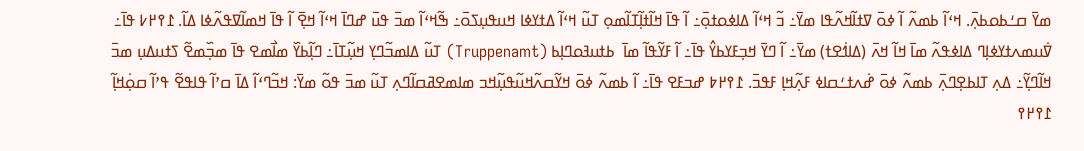ߘߌ߫ ߛߑߕߋߕߍ߲߫. ߞߵߊ߬ ߕߘߍ߬ ߊ߬ ߦߋ߫ ߜߙߊ߬ߞߍ߬ߟߊ ߘߌ߫߸ ߏ߬ ߞߵߊ߬ ߡߊߦߋߙߋ߲߫߸ ߊ߬ ߟߊ߫ ߞߊ߬ߙߊ߲߬ߠߊ߬ߘߋ߲ ߠߎ߬ ߞߵߊ߬ ߡߙߌߦߊ ߞߎߟߎ߲ߖߋ߫߸ ߒ߬ߞߵߊ߬ ߘߏ߫ ߟߎ߫ ߝߣߊ߫ ߞߵߊ߬ ߞߐ߲߫ ߊ߬ ߟߊ߫ ߞߘߊ߬ߜߟߍ߬ߦߊ ߡߊ߬. ߁߉߂߇ ߟߊ߫߸ ߜ߭ߎߘߍߙߌߦߊ߲ߣ ߡߊߦߟߍ߬ ߘߊ߫ ߞߊ߬ ߞߍ߫ (ߡߊߗ߭ߐߙ) ߘߌ߫߸ ߊ߬ ߣߌ߫ ߞߏ߲ߓߌߕߌ߮ ߟߊ߫߸ ߊ߬ ߓߌ߬ߟߊ߬ ߘߊ߫  ߕߙߎߔߋߣߊ߲ߕ (Truppenamt) ߠߎ߬ ߡߊߘߏ߬ߣߌ߲ ߞߎ߲߬ߠߊ߫߸ ߣߊ߲߬ߕߌ߰ ߘߊ߯ߘߐ ߟߊ߫ ߘߏ߲߰ߘߐ߬ ߖߙߎߡߎ߲ ߘߏ߫ ߞߊ߬ߣߌ߲߬߸ ߡߍ߲ ߠߊߕߐ߲ߣߍ߲߫ ߕߘߍ߬ ߦߋ߫ ߝ߭ߍߙߑߛߊߦ ߓߍ߲߬ߞߊ߲ ߓߟߏ߫. ߁߉߂߈ ߝߏߓߐ ߟߊ߫߸ ߊ߬ ߕߘߍ߬ ߦߋ߫ ߞߌ߬ߛߍ߬ߞߎ߬ߟߎ߲߬ߞߏ ߘߊߘߐߥߛߊ߬ߣߍ߲ ߠߎ߬ ߘߏ߫ ߟߋ߬ ߘߌ߫: ߞߏ߬ߣߵߊ߬ ߡߊ߫ ߛߴߊ߬ ߟߊߟߐ߬ ߟߴߊ߬ ߛߋ߲߭ߞߊ߲߬ ߁߉߂߉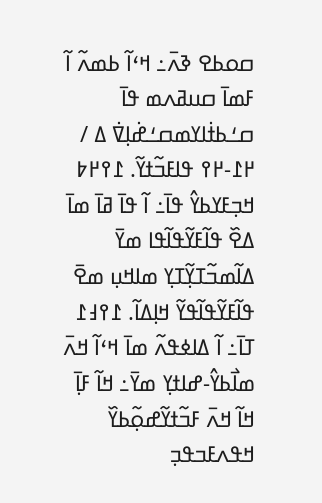ߛߋߕߐ ߢߍ߫߸ ߞߵߊ߬ ߕߘߍ߬ ߊ߬ ߓߘߊ߫ ߛߎߥߍߘ ߟߊ߫ ߛߑߕߙ߭ߊߌߘߛߑߝ߭ߊ߲ߜ߭ ߡ / ߂߁-߂߉ ߟߊߓߏ߬ߙߌ߬. ߁߉߂߈ ߞߏ߲ߓߌߕߌ߮ ߟߊ߫߸ ߊ߬ ߟߊ߫ ߥߊ߫ ߘߊ߫ ߡߐ߰ ߟߊ߬ߓߌ߬ߟߊ߬ߟߊ ߘߌ߫ ߡߊ߬ߘߏ߬ߠߌ߲߬ߠߌ߲ ߘߊߞߎ߲ ߘߐ߫ ߟߊ߬ߓߌ߬ߟߊ߬ߟߌ߬ ߞߊ߲ߡߊ߬. ߁߉߃߁ ߠߊ߫߸ ߊ߬ ߡߊߦߟߍ߬ ߘߊ߫ ߞߵߊ߬ ߞߍ߫ ߘߊ߯ߕߌ߮-ߝߊߙߌ߲ ߘߌ߫߸ ߞߊ߬ ߓߊ߲߫ ߞߊ߬ ߞߍ߫ ߓߏ߬ߙߌ߬ߝߋ߲߬ߕߌ߰ ߞߟߍߓߏߟߏ߲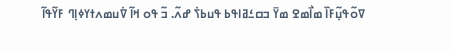ߜߋ߬ߟߎ߲߬ߓߊ߰ ߘߊ߯ߘߐ ߘߌ߫ ߏߛߑߥߊߟߕ ߟߎߕߖ߭ ߝߍ߬. ߏ߬ ߟߋ ߞߊ߬ ߜ߭ߎߘߍߙߌߦߊ߲ߣ ߓߌ߬ߟߊ߬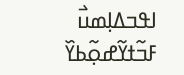ߊߟߏߡߊ߲ߘߎ߯ ߓߏ߬ߙߌ߬ߝߋ߲߬ߕߌ߰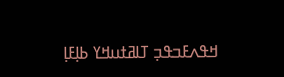ߞߟߍߓߏߟߏ߲ ߠߊߥߙߎߞߌ ߕߊ߲ߓߊ߲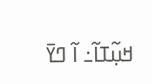ߞߎ߲߬ߠߊ߬߸ ߊ߬ ߣߌ߫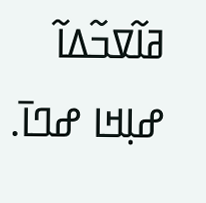ߥߊ߬ߜߏ߬ߡߊ߬ ߝߊ߲ߞߊ ߝߣߊ߫.